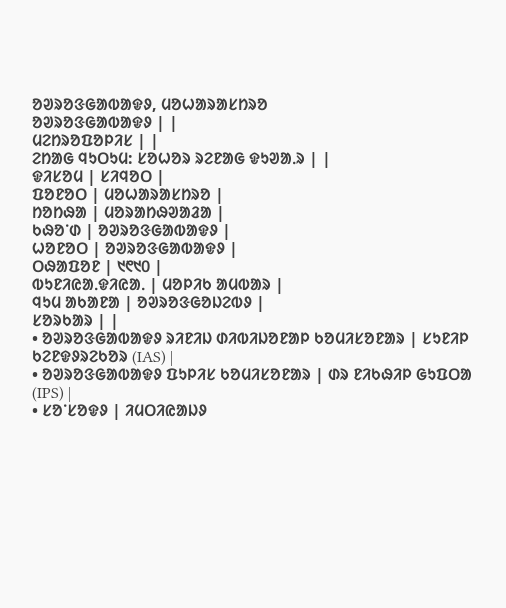ᱚᱣᱨᱚᱝᱜᱟᱵᱟᱫᱽ, ᱢᱚᱦᱟᱨᱟᱥᱴᱨᱚ
ᱚᱣᱨᱚᱝᱜᱟᱵᱟᱫᱽ | |
ᱢᱮᱴᱨᱚᱯᱚᱞᱤᱥ | |
ᱮᱴᱟᱜ ᱧᱩᱛᱩᱢ: ᱥᱚᱦᱚᱨ ᱨᱮᱱᱟᱜ ᱫᱩᱣᱟᱹᱨ | |
ᱫᱤᱥᱚᱢ | ᱥᱤᱧᱚᱛ |
ᱯᱚᱱᱚᱛ | ᱢᱚᱦᱟᱨᱟᱥᱴᱨᱚ |
ᱴᱚᱴᱷᱟ | ᱢᱚᱨᱟᱴᱷᱣᱟᱲᱟ |
ᱠᱷᱚᱸᱰ | ᱚᱣᱨᱚᱝᱜᱟᱵᱟᱫᱽ |
ᱦᱚᱱᱚᱛ | ᱚᱣᱨᱚᱝᱜᱟᱵᱟᱫᱽ |
ᱛᱷᱟᱯᱚᱱ | ᱑᱖᱑᱐ |
ᱵᱩᱱᱤᱭᱟᱹᱫᱤᱭᱟᱹ | ᱢᱚᱞᱤᱠ ᱟᱢᱵᱟᱨ |
ᱧᱩᱢ ᱟᱠᱟᱱᱟ | ᱚᱣᱨᱚᱝᱜᱚᱡᱮᱵᱽ |
ᱥᱚᱨᱠᱟᱨ | |
• ᱚᱣᱨᱚᱝᱜᱟᱵᱟᱫᱽ ᱨᱤᱱᱤᱡ ᱰᱤᱵᱤᱡᱚᱱᱟᱞ ᱠᱚᱢᱤᱥᱚᱱᱟᱨ | ᱥᱩᱱᱤᱞ ᱠᱮᱱᱫᱽᱨᱮᱠᱚᱨ (IAS) |
• ᱚᱣᱨᱚᱝᱜᱟᱵᱟᱫᱽ ᱯᱩᱞᱤᱥ ᱠᱚᱢᱤᱥᱚᱱᱟᱨ | ᱰᱨ ᱱᱤᱠᱷᱤᱞ ᱜᱩᱯᱛᱟ (IPS) |
• ᱥᱚᱸᱥᱚᱫᱽ | ᱤᱢᱛᱤᱭᱟᱡᱽ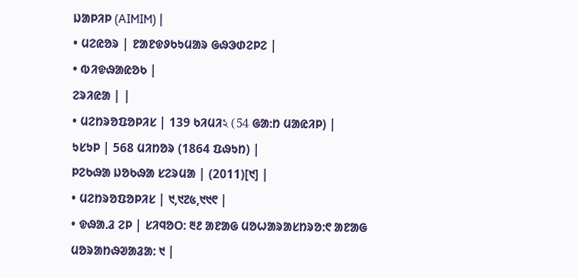ᱡᱟᱞᱤᱞ (AIMIM) |
• ᱢᱮᱭᱚᱨ | ᱱᱟᱱᱫᱽᱠᱩᱢᱟᱨ ᱜᱷᱳᱰᱮᱞᱮ |
• ᱵᱤᱫᱷᱟᱭᱚᱠ |
ᱮᱨᱤᱭᱟ | |
• ᱢᱮᱴᱨᱚᱯᱚᱞᱤᱥ | 139 ᱠᱤᱢᱤ২ (54 ᱜᱟᱺᱴ ᱢᱟᱭᱤᱞ) |
ᱩᱥᱩᱞ | 568 ᱢᱤᱴᱚᱨ (1864 ᱯᱷᱩᱴ) |
ᱞᱮᱠᱷᱟ ᱡᱚᱠᱷᱟ ᱥᱮᱨᱢᱟ | (2011)[᱑] |
• ᱢᱮᱴᱨᱚᱯᱚᱞᱤᱥ | ᱑,᱑᱗᱕,᱑᱑᱖ |
• ᱫᱷᱟᱹᱲ ᱮᱞ | ᱥᱤᱧᱚᱛ: ᱓᱒ ᱟᱱᱟᱜ ᱢᱚᱦᱟᱨᱟᱥᱴᱨᱚ:᱖ ᱟᱱᱟᱜ ᱢᱚᱨᱟᱴᱷᱣᱟᱲᱟ: ᱑ |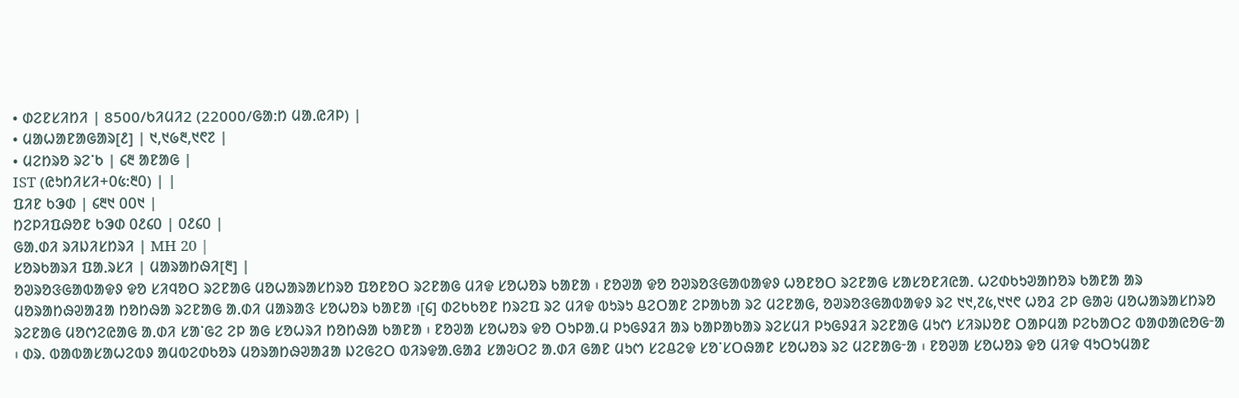• ᱰᱮᱱᱥᱤᱴᱤ | 8500/ᱠᱤᱢᱤ2 (22000/ᱜᱟᱺᱴ ᱢᱟᱹᱭᱤᱞ) |
• ᱢᱟᱦᱟᱱᱟᱜᱟᱨ[᱒] | ᱑,᱑᱙᱓,᱑᱖᱗ |
• ᱢᱮᱴᱨᱚ ᱨᱮᱸᱠ | ᱔᱓ ᱟᱱᱟᱜ |
IST (ᱭᱩᱴᱤᱥᱤ+᱐᱕:᱓᱐) | |
ᱯᱤᱱ ᱠᱳᱰ | ᱔᱓᱑ ᱐᱐᱑ |
ᱴᱮᱞᱤᱯᱷᱚᱱ ᱠᱳᱰ ᱐᱒᱔᱐ | ᱐᱒᱔᱐ |
ᱜᱟᱹᱰᱤ ᱨᱤᱡᱤᱥᱴᱨᱤ | MH 20 |
ᱥᱚᱨᱠᱟᱨᱤ ᱯᱟᱹᱨᱥᱤ | ᱢᱟᱨᱟᱴᱷᱤ[᱓] |
ᱚᱣᱨᱚᱝᱜᱟᱵᱟᱫᱽ ᱫᱚ ᱥᱤᱧᱚᱛ ᱨᱮᱱᱟᱜ ᱢᱚᱦᱟᱨᱟᱥᱴᱨᱚ ᱯᱚᱱᱚᱛ ᱨᱮᱱᱟᱜ ᱢᱤᱫ ᱥᱚᱦᱚᱨ ᱠᱟᱱᱟ ᱾ ᱱᱚᱣᱟ ᱫᱚ ᱚᱣᱨᱚᱝᱜᱟᱵᱟᱫᱽ ᱦᱚᱱᱚᱛ ᱨᱮᱱᱟᱜ ᱥᱟᱥᱚᱱᱤᱭᱟᱹ ᱦᱮᱰᱠᱩᱣᱟᱴᱚᱨ ᱠᱟᱱᱟ ᱟᱨ ᱢᱚᱨᱟᱴᱷᱣᱟᱲᱟ ᱴᱚᱴᱷᱟ ᱨᱮᱱᱟᱜ ᱟᱹᱰᱤ ᱢᱟᱨᱟᱝ ᱥᱚᱦᱚᱨ ᱠᱟᱱᱟ ᱾[᱔] ᱰᱮᱠᱠᱚᱱ ᱴᱨᱮᱯ ᱨᱮ ᱢᱤᱫ ᱵᱩᱨᱩ ᱪᱮᱛᱟᱱ ᱮᱞᱟᱠᱟ ᱨᱮ ᱢᱮᱱᱟᱜ, ᱚᱣᱨᱚᱝᱜᱟᱵᱟᱫᱽ ᱨᱮ ᱑᱑,᱗᱕,᱑᱑᱖ ᱦᱚᱲ ᱮᱞ ᱜᱟᱶ ᱢᱚᱦᱟᱨᱟᱥᱴᱨᱚ ᱨᱮᱱᱟᱜ ᱢᱚᱬᱮᱭᱟᱜ ᱟᱹᱰᱤ ᱥᱟᱸᱜᱮ ᱮᱞ ᱟᱜ ᱥᱚᱦᱨᱤ ᱴᱚᱴᱷᱟ ᱠᱟᱱᱟ ᱾ ᱱᱚᱣᱟ ᱥᱚᱦᱚᱨ ᱫᱚ ᱛᱩᱞᱟᱹᱢ ᱞᱩᱜᱽᱲᱤ ᱟᱨ ᱠᱟᱞᱟᱠᱟᱨ ᱨᱮᱥᱢᱤ ᱞᱩᱜᱽᱲᱤ ᱨᱮᱱᱟᱜ ᱢᱩᱬ ᱥᱤᱨᱡᱚᱱ ᱛᱟᱞᱢᱟ ᱞᱮᱠᱟᱛᱮ ᱵᱟᱰᱟᱭᱚᱜᱼᱟ ᱾ ᱰᱨ. ᱵᱟᱵᱟᱥᱟᱦᱮᱵᱽ ᱟᱢᱵᱮᱰᱠᱚᱨ ᱢᱚᱨᱟᱴᱷᱣᱟᱲᱟ ᱡᱮᱜᱮᱛ ᱵᱤᱨᱫᱟᱹᱜᱟᱲ ᱥᱟᱶᱛᱮ ᱟᱹᱰᱤ ᱜᱟᱱ ᱢᱩᱬ ᱥᱮᱪᱮᱫ ᱥᱚᱸᱥᱛᱷᱟᱱ ᱥᱚᱦᱚᱨ ᱨᱮ ᱢᱮᱱᱟᱜᱼᱟ ᱾ ᱱᱚᱣᱟ ᱥᱚᱦᱚᱨ ᱫᱚ ᱢᱤᱫ ᱧᱩᱛᱩᱢᱟᱱ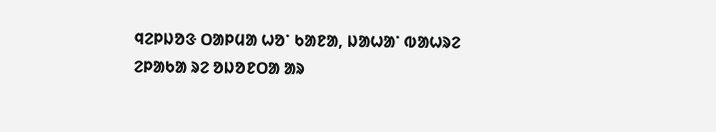ᱧᱮᱞᱡᱚᱝ ᱛᱟᱞᱢᱟ ᱦᱚᱸ ᱠᱟᱱᱟ, ᱡᱟᱦᱟᱸ ᱵᱟᱦᱨᱮ ᱮᱞᱟᱠᱟ ᱨᱮ ᱚᱡᱚᱱᱛᱟ ᱟᱨ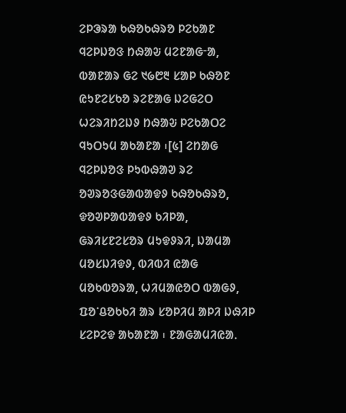ᱮᱞᱳᱨᱟ ᱠᱷᱚᱠᱷᱨᱚ ᱞᱮᱠᱟᱱ ᱧᱮᱞᱡᱚᱝ ᱴᱷᱟᱶ ᱢᱮᱱᱟᱜᱼᱟ, ᱵᱟᱱᱟᱨ ᱜᱮ ᱑᱙᱘᱓ ᱥᱟᱞ ᱠᱷᱚᱱ ᱭᱩᱱᱮᱥᱠᱚ ᱨᱮᱱᱟᱜ ᱡᱮᱜᱮᱛ ᱦᱮᱨᱤᱴᱮᱡᱽ ᱴᱷᱟᱶ ᱞᱮᱠᱟᱛᱮ ᱧᱩᱛᱩᱢ ᱟᱠᱟᱱᱟ ᱾[᱕] ᱮᱴᱟᱜ ᱧᱮᱞᱡᱚᱝ ᱞᱩᱵᱷᱟᱣ ᱨᱮ ᱚᱣᱨᱚᱝᱜᱟᱵᱟᱫᱽ ᱠᱷᱚᱠᱷᱨᱚ, ᱫᱚᱣᱞᱟᱵᱟᱫᱽ ᱠᱤᱞᱟ, ᱜᱨᱤᱥᱱᱮᱥᱚᱨ ᱢᱩᱫᱽᱨᱤ, ᱡᱟᱢᱟ ᱢᱚᱥᱡᱤᱫᱽ, ᱵᱤᱵᱤ ᱭᱟᱜ ᱢᱚᱠᱵᱚᱨᱟ, ᱦᱤᱢᱟᱭᱚᱛ ᱵᱟᱜᱽ, ᱯᱚᱸᱪᱚᱠᱠᱤ ᱟᱨ ᱥᱚᱞᱤᱢ ᱟᱞᱤ ᱡᱷᱤᱞ ᱥᱮᱞᱮᱫ ᱟᱠᱟᱱᱟ ᱾ ᱱᱟᱜᱟᱢᱤᱭᱟᱹ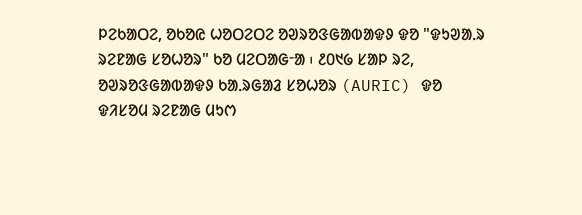ᱞᱮᱠᱟᱛᱮ, ᱚᱠᱚᱭ ᱦᱚᱛᱮᱛᱮ ᱚᱣᱨᱚᱝᱜᱟᱵᱟᱫᱽ ᱫᱚ "ᱫᱩᱣᱟᱹᱨ ᱨᱮᱱᱟᱜ ᱥᱚᱦᱚᱨ" ᱠᱚ ᱢᱮᱛᱟᱜᱼᱟ ᱾ ᱒᱐᱑᱙ ᱥᱟᱞ ᱨᱮ, ᱚᱣᱨᱚᱝᱜᱟᱵᱟᱫᱽ ᱠᱟᱹᱨᱜᱟᱲ ᱥᱚᱦᱚᱨ (AURIC) ᱫᱚ ᱫᱤᱥᱚᱢ ᱨᱮᱱᱟᱜ ᱢᱩᱬ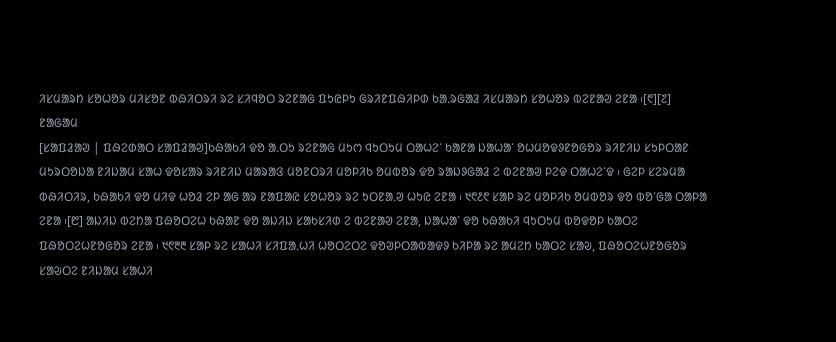ᱤᱥᱢᱟᱨᱴ ᱥᱚᱦᱚᱨ ᱢᱤᱥᱚᱱ ᱵᱷᱤᱛᱨᱤ ᱨᱮ ᱥᱤᱧᱚᱛ ᱨᱮᱱᱟᱜ ᱯᱩᱭᱞᱩ ᱜᱨᱤᱱᱯᱷᱤᱞᱰ ᱠᱟᱹᱨᱜᱟᱲ ᱤᱥᱢᱟᱨᱴ ᱥᱚᱦᱚᱨ ᱵᱮᱱᱟᱣ ᱮᱱᱟ ᱾[᱖][᱗]
ᱱᱟᱜᱟᱢ
[ᱥᱟᱯᱲᱟᱣ | ᱯᱷᱮᱰᱟᱛ ᱥᱟᱯᱲᱟᱣ]ᱠᱷᱟᱠᱤ ᱫᱚ ᱟᱹᱛᱩ ᱨᱮᱱᱟᱜ ᱢᱩᱬ ᱧᱩᱛᱩᱢ ᱛᱟᱦᱮᱸ ᱠᱟᱱᱟ ᱡᱟᱦᱟᱸ ᱚᱦᱢᱚᱫᱽᱱᱚᱜᱚᱨ ᱨᱤᱱᱤᱡ ᱥᱩᱞᱛᱟᱱ ᱢᱩᱨᱛᱚᱡᱟ ᱱᱤᱡᱟᱢ ᱥᱟᱦ ᱫᱚᱥᱟᱨ ᱨᱤᱱᱤᱡ ᱢᱟᱨᱟᱝ ᱢᱚᱱᱛᱨᱤ ᱢᱚᱞᱤᱠ ᱚᱢᱵᱚᱨ ᱫᱚ ᱨᱟᱡᱽᱜᱟᱲ ᱮ ᱵᱮᱱᱟᱣ ᱞᱮᱫ ᱛᱟᱦᱮᱸᱫ ᱾ ᱜᱮᱞ ᱥᱮᱨᱢᱟ ᱵᱷᱤᱛᱤᱨ, ᱠᱷᱟᱠᱤ ᱫᱚ ᱢᱤᱫ ᱦᱚᱲ ᱮᱞ ᱟᱜ ᱟᱨ ᱱᱟᱯᱟᱭ ᱥᱚᱦᱚᱨ ᱨᱮ ᱩᱛᱱᱟᱹᱣ ᱦᱩᱭ ᱮᱱᱟ ᱾ ᱑᱖᱒᱖ ᱥᱟᱞ ᱨᱮ ᱢᱚᱞᱤᱠ ᱚᱢᱵᱚᱨ ᱫᱚ ᱵᱚᱸᱜᱟ ᱛᱟᱞᱟ ᱮᱱᱟ ᱾[᱘] ᱟᱡᱤᱡ ᱵᱮᱴᱟ ᱯᱷᱚᱛᱮᱦ ᱠᱷᱟᱱ ᱫᱚ ᱟᱡᱤᱡ ᱥᱟᱠᱥᱤᱰ ᱮ ᱵᱮᱱᱟᱣ ᱮᱱᱟ, ᱡᱟᱦᱟᱸ ᱫᱚ ᱠᱷᱟᱠᱤ ᱧᱩᱛᱩᱢ ᱵᱚᱫᱚᱞ ᱠᱟᱛᱮ ᱯᱷᱚᱛᱮᱦᱱᱚᱜᱚᱨ ᱮᱱᱟ ᱾ ᱑᱖᱓᱓ ᱥᱟᱞ ᱨᱮ ᱥᱟᱦᱤ ᱥᱤᱯᱟᱹᱦᱤ ᱦᱚᱛᱮᱛᱮ ᱫᱚᱣᱞᱛᱟᱵᱟᱫᱽ ᱠᱤᱞᱟ ᱨᱮ ᱟᱢᱮᱴ ᱠᱟᱛᱮ ᱥᱟᱶ, ᱯᱷᱚᱛᱮᱦᱱᱚᱜᱚᱨ ᱥᱟᱶᱛᱮ ᱱᱤᱡᱟᱢ ᱥᱟᱦᱤ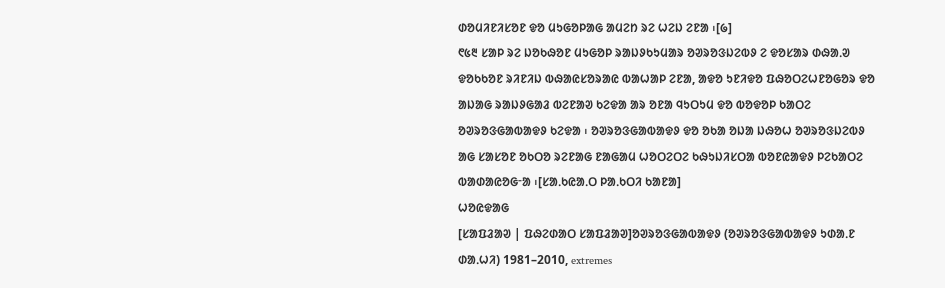ᱰᱚᱢᱤᱱᱤᱥᱚᱱ ᱫᱚ ᱢᱩᱜᱚᱞᱟᱜ ᱟᱢᱮᱴ ᱨᱮ ᱦᱮᱡ ᱮᱱᱟ ᱾[᱙]
᱖᱕᱓ ᱥᱟᱞ ᱨᱮ ᱡᱚᱠᱷᱚᱱ ᱢᱩᱜᱚᱞ ᱨᱟᱡᱽᱠᱩᱢᱟᱨ ᱚᱣᱨᱚᱝᱡᱮᱵᱽ ᱮ ᱫᱚᱥᱟᱨ ᱰᱷᱟᱹᱣ ᱫᱚᱠᱠᱚᱱ ᱨᱤᱱᱤᱡ ᱵᱷᱟᱭᱥᱚᱨᱟᱭ ᱵᱟᱦᱟᱞ ᱮᱱᱟ, ᱟᱫᱚ ᱩᱱᱤᱫᱚ ᱯᱷᱚᱛᱮᱦᱱᱚᱜᱚᱨ ᱫᱚ ᱟᱡᱟᱜ ᱨᱟᱡᱽᱜᱟᱲ ᱵᱮᱱᱟᱣ ᱠᱮᱫᱟ ᱟᱨ ᱚᱱᱟ ᱧᱩᱛᱩᱢ ᱫᱚ ᱵᱚᱫᱚᱞ ᱠᱟᱛᱮ ᱚᱣᱨᱚᱝᱜᱟᱵᱟᱫᱽ ᱠᱮᱫᱟ ᱾ ᱚᱣᱨᱚᱝᱜᱟᱵᱟᱫᱽ ᱫᱚ ᱚᱠᱟ ᱚᱡᱟ ᱡᱷᱚᱦ ᱚᱣᱨᱚᱝᱡᱮᱵᱽ ᱟᱜ ᱥᱟᱥᱚᱱ ᱚᱠᱛᱚ ᱨᱮᱱᱟᱜ ᱱᱟᱜᱟᱢ ᱦᱚᱛᱮᱛᱮ ᱠᱷᱩᱡᱤᱥᱛᱟ ᱵᱚᱱᱭᱟᱫᱽ ᱞᱮᱠᱟᱛᱮ ᱵᱟᱰᱟᱭᱚᱜᱼᱟ ᱾[ᱥᱟᱹᱠᱭᱟᱹᱛ ᱞᱟᱹᱠᱛᱤ ᱠᱟᱱᱟ]
ᱦᱚᱭᱫᱟᱜ
[ᱥᱟᱯᱲᱟᱣ | ᱯᱷᱮᱰᱟᱛ ᱥᱟᱯᱲᱟᱣ]ᱚᱣᱨᱚᱝᱜᱟᱵᱟᱫᱽ (ᱚᱣᱨᱚᱝᱜᱟᱵᱟᱫᱽ ᱩᱰᱟᱹᱱ ᱰᱟᱹᱦᱤ) 1981–2010, extremes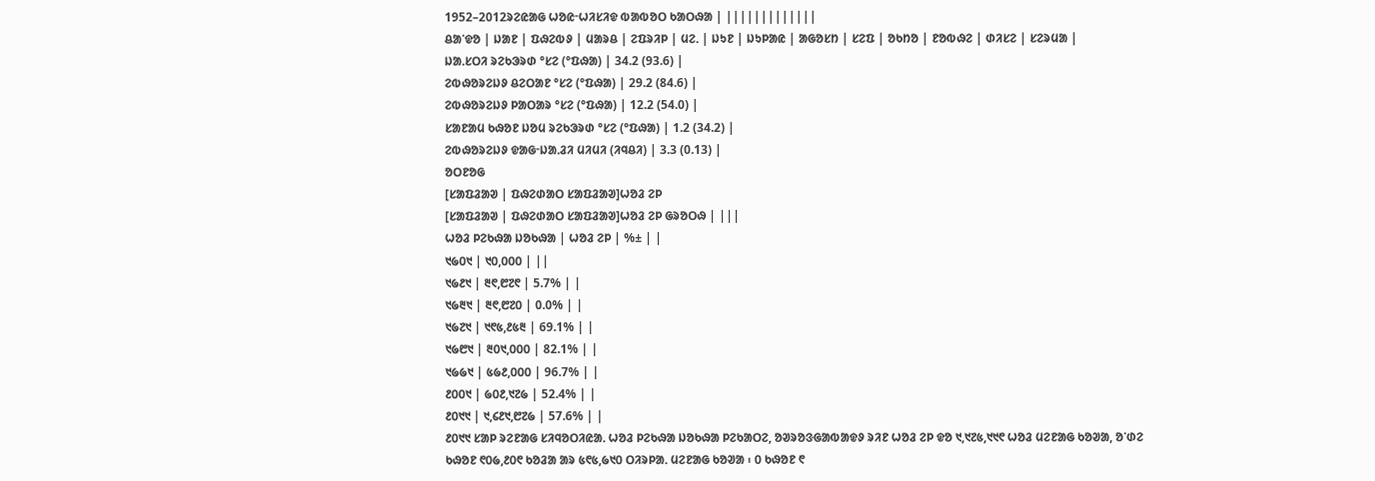1952–2012ᱨᱮᱭᱟᱜ ᱦᱚᱭᱼᱦᱤᱥᱤᱫ ᱵᱟᱵᱚᱛ ᱠᱟᱛᱷᱟ | |||||||||||||
ᱪᱟᱸᱫᱚ | ᱡᱟᱱ | ᱯᱷᱮᱵᱽ | ᱢᱟᱨᱪ | ᱮᱯᱨᱤᱞ | ᱢᱮᱹ | ᱡᱩᱱ | ᱡᱩᱞᱟᱭ | ᱟᱜᱚᱥᱴ | ᱥᱮᱯ | ᱚᱠᱴᱚ | ᱱᱚᱵᱷᱮ | ᱰᱤᱥᱮ | ᱥᱮᱨᱢᱟ |
ᱡᱟᱹᱥᱛᱤ ᱨᱮᱠᱳᱨᱰ °ᱥᱮ (°ᱯᱷᱟ) | 34.2 (93.6) |
ᱮᱵᱷᱚᱨᱮᱡᱽ ᱪᱮᱛᱟᱱ °ᱥᱮ (°ᱯᱷᱟ) | 29.2 (84.6) |
ᱮᱵᱷᱚᱨᱮᱡᱽ ᱞᱟᱛᱟᱨ °ᱥᱮ (°ᱯᱷᱟ) | 12.2 (54.0) |
ᱥᱟᱱᱟᱢ ᱠᱷᱚᱱ ᱡᱚᱢ ᱨᱮᱠᱳᱨᱰ °ᱥᱮ (°ᱯᱷᱟ) | 1.2 (34.2) |
ᱮᱵᱷᱚᱨᱮᱡᱽ ᱫᱟᱜᱼᱡᱟᱹᱲᱤ ᱢᱤᱢᱤ (ᱤᱧᱪᱤ) | 3.3 (0.13) |
ᱚᱛᱱᱚᱜ
[ᱥᱟᱯᱲᱟᱣ | ᱯᱷᱮᱰᱟᱛ ᱥᱟᱯᱲᱟᱣ]ᱦᱚᱲ ᱮᱞ
[ᱥᱟᱯᱲᱟᱣ | ᱯᱷᱮᱰᱟᱛ ᱥᱟᱯᱲᱟᱣ]ᱦᱚᱲ ᱮᱞ ᱜᱨᱚᱛᱷ | |||
ᱦᱚᱲ ᱞᱮᱠᱷᱟ ᱡᱚᱠᱷᱟ | ᱦᱚᱲ ᱮᱞ | %± | |
᱑᱙᱐᱑ | ᱑᱐,᱐᱐᱐ | ||
᱑᱙᱒᱑ | ᱓᱖,᱘᱗᱖ | 5.7% | |
᱑᱙᱓᱑ | ᱓᱖,᱘᱗᱐ | 0.0% | |
᱑᱙᱗᱑ | ᱑᱖᱕,᱒᱕᱓ | 69.1% | |
᱑᱙᱘᱑ | ᱓᱐᱑,᱐᱐᱐ | 82.1% | |
᱑᱙᱙᱑ | ᱕᱙᱒,᱐᱐᱐ | 96.7% | |
᱒᱐᱐᱑ | ᱙᱐᱒,᱑᱗᱙ | 52.4% | |
᱒᱐᱑᱑ | ᱑,᱔᱒᱑,᱘᱗᱙ | 57.6% | |
᱒᱐᱑᱑ ᱥᱟᱞ ᱨᱮᱱᱟᱜ ᱥᱤᱧᱚᱛᱤᱭᱟᱹ ᱦᱚᱲ ᱞᱮᱠᱷᱟ ᱡᱚᱠᱷᱟ ᱞᱮᱠᱟᱛᱮ, ᱚᱣᱨᱚᱝᱜᱟᱵᱟᱫᱽ ᱨᱤᱱ ᱦᱚᱲ ᱮᱞ ᱫᱚ ᱑,᱑᱗᱕,᱑᱑᱖ ᱦᱚᱲ ᱢᱮᱱᱟᱜ ᱠᱚᱣᱟ, ᱚᱸᱰᱮ ᱠᱷᱚᱱ ᱖᱐᱙,᱒᱐᱖ ᱠᱚᱲᱟ ᱟᱨ ᱕᱖᱕,᱙᱑᱐ ᱛᱤᱨᱞᱟᱹ ᱢᱮᱱᱟᱜ ᱠᱚᱣᱟ ᱾ ᱐ ᱠᱷᱚᱱ ᱖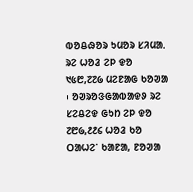ᱵᱚᱪᱷᱚᱨ ᱩᱢᱚᱨ ᱥᱤᱢᱟᱹ ᱨᱮ ᱦᱚᱲ ᱮᱞ ᱫᱚ ᱑᱕᱘,᱗᱗᱙ ᱢᱮᱱᱟᱜ ᱠᱚᱣᱟ ᱾ ᱚᱣᱨᱚᱝᱜᱟᱵᱟᱫᱽ ᱨᱮ ᱥᱮᱪᱮᱫ ᱜᱩᱴ ᱮᱞ ᱫᱚ ᱗᱘᱙,᱒᱒᱔ ᱦᱚᱲ ᱠᱚ ᱛᱟᱦᱮᱸ ᱠᱟᱱᱟ, ᱱᱚᱣᱟ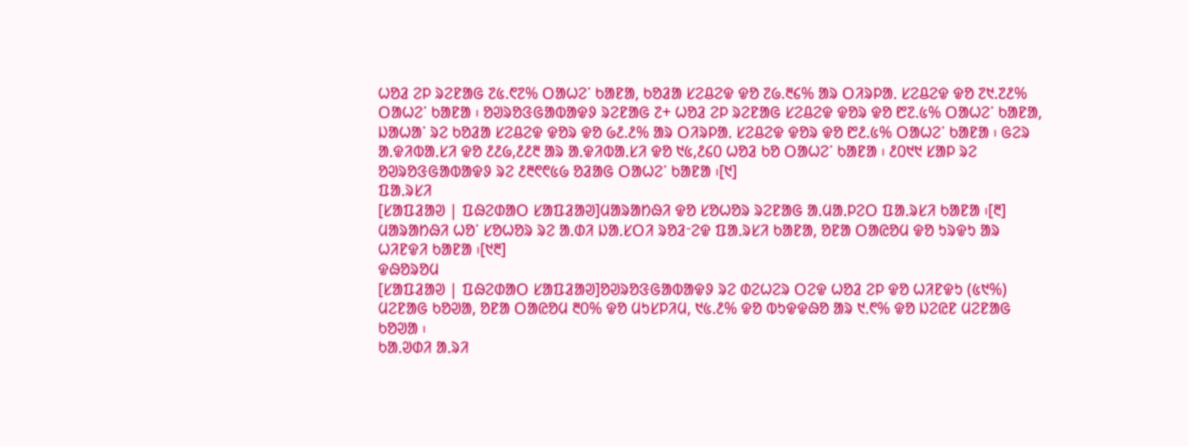ᱦᱚᱲ ᱮᱞ ᱨᱮᱱᱟᱜ ᱗᱕.᱖᱗% ᱛᱟᱦᱮᱸ ᱠᱟᱱᱟ, ᱠᱚᱲᱟ ᱥᱮᱪᱮᱫ ᱫᱚ ᱗᱙.᱓᱔% ᱟᱨ ᱛᱤᱨᱞᱟᱹ ᱥᱮᱪᱮᱫ ᱫᱚ ᱗᱑.᱗᱒% ᱛᱟᱦᱮᱸ ᱠᱟᱱᱟ ᱾ ᱚᱣᱨᱚᱝᱜᱟᱵᱟᱫᱽ ᱨᱮᱱᱟᱜ ᱗+ ᱦᱚᱲ ᱮᱞ ᱨᱮᱱᱟᱜ ᱥᱮᱪᱮᱫ ᱫᱚᱨ ᱫᱚ ᱘᱗.᱕% ᱛᱟᱦᱮᱸ ᱠᱟᱱᱟ, ᱡᱟᱦᱟᱸ ᱨᱮ ᱠᱚᱲᱟ ᱥᱮᱪᱮᱫ ᱫᱚᱨ ᱫᱚ ᱙᱒.᱒% ᱟᱨ ᱛᱤᱨᱞᱟᱹ ᱥᱮᱪᱮᱫ ᱫᱚᱨ ᱫᱚ ᱘᱒.᱕% ᱛᱟᱦᱮᱸ ᱠᱟᱱᱟ ᱾ ᱜᱮᱨ ᱟᱹᱫᱤᱵᱟᱹᱥᱤ ᱫᱚ ᱒᱒᱙,᱒᱒᱓ ᱟᱨ ᱟᱹᱫᱤᱵᱟᱹᱥᱤ ᱫᱚ ᱑᱕,᱒᱔᱐ ᱦᱚᱲ ᱠᱚ ᱛᱟᱦᱮᱸ ᱠᱟᱱᱟ ᱾ ᱒᱐᱑᱑ ᱥᱟᱞ ᱨᱮ ᱚᱣᱨᱚᱝᱜᱟᱵᱟᱫᱽ ᱨᱮ ᱒᱓᱖᱖᱕᱙ ᱚᱲᱟᱜ ᱛᱟᱦᱮᱸ ᱠᱟᱱᱟ ᱾[᱑]
ᱯᱟᱹᱨᱥᱤ
[ᱥᱟᱯᱲᱟᱣ | ᱯᱷᱮᱰᱟᱛ ᱥᱟᱯᱲᱟᱣ]ᱢᱟᱨᱟᱴᱷᱤ ᱫᱚ ᱥᱚᱦᱚᱨ ᱨᱮᱱᱟᱜ ᱟᱹᱢᱟᱹᱞᱮᱛ ᱯᱟᱹᱨᱥᱤ ᱠᱟᱱᱟ ᱾[᱓] ᱢᱟᱨᱟᱴᱷᱤ ᱦᱚᱸ ᱥᱚᱦᱚᱨ ᱨᱮ ᱟᱹᱰᱤ ᱡᱟᱹᱥᱛᱤ ᱨᱚᱲᱼᱮᱫ ᱯᱟᱹᱨᱥᱤ ᱠᱟᱱᱟ, ᱚᱱᱟ ᱛᱟᱭᱚᱢ ᱫᱚ ᱩᱨᱫᱩ ᱟᱨ ᱦᱤᱱᱫᱤ ᱠᱟᱱᱟ ᱾[᱑᱓]
ᱫᱷᱚᱨᱚᱢ
[ᱥᱟᱯᱲᱟᱣ | ᱯᱷᱮᱰᱟᱛ ᱥᱟᱯᱲᱟᱣ]ᱚᱣᱨᱚᱝᱜᱟᱵᱟᱫᱽ ᱨᱮ ᱰᱮᱦᱮᱨ ᱛᱮᱫ ᱦᱚᱲ ᱮᱞ ᱫᱚ ᱦᱤᱱᱫᱩ (᱕᱑%) ᱢᱮᱱᱟᱜ ᱠᱚᱣᱟ, ᱚᱱᱟ ᱛᱟᱭᱚᱢ ᱓᱐% ᱫᱚ ᱢᱩᱥᱞᱤᱢ, ᱑᱕.᱒% ᱫᱚ ᱵᱩᱫᱫᱷᱚ ᱟᱨ ᱑.᱖% ᱫᱚ ᱡᱮᱭᱱ ᱢᱮᱱᱟᱜ ᱠᱚᱣᱟ ᱾
ᱠᱟᱹᱣᱰᱤ ᱟᱹᱨᱤ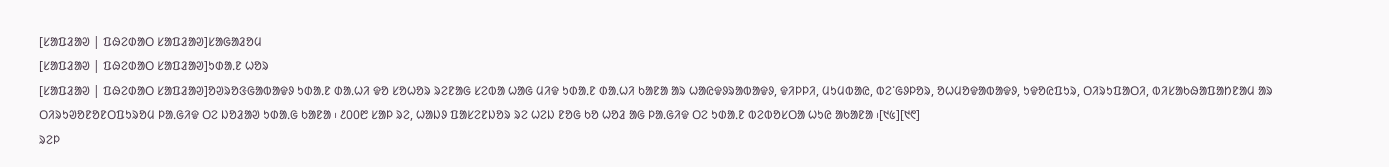[ᱥᱟᱯᱲᱟᱣ | ᱯᱷᱮᱰᱟᱛ ᱥᱟᱯᱲᱟᱣ]ᱥᱟᱜᱟᱲᱚᱢ
[ᱥᱟᱯᱲᱟᱣ | ᱯᱷᱮᱰᱟᱛ ᱥᱟᱯᱲᱟᱣ]ᱩᱰᱟᱹᱱ ᱦᱚᱨ
[ᱥᱟᱯᱲᱟᱣ | ᱯᱷᱮᱰᱟᱛ ᱥᱟᱯᱲᱟᱣ]ᱚᱣᱨᱚᱝᱜᱟᱵᱟᱫᱽ ᱩᱰᱟᱹᱱ ᱰᱟᱹᱦᱤ ᱫᱚ ᱥᱚᱦᱚᱨ ᱨᱮᱱᱟᱜ ᱥᱮᱵᱟ ᱦᱟᱜ ᱢᱤᱫ ᱩᱰᱟᱹᱱ ᱰᱟᱹᱦᱤ ᱠᱟᱱᱟ ᱟᱨ ᱦᱟᱭᱫᱽᱨᱟᱵᱟᱫᱽ, ᱫᱤᱞᱞᱤ, ᱢᱩᱢᱵᱟᱭ, ᱵᱮᱸᱜᱽᱞᱚᱨ, ᱚᱦᱢᱚᱫᱟᱵᱟᱫᱽ, ᱩᱫᱚᱭᱯᱩᱨ, ᱛᱤᱨᱩᱯᱟᱛᱤ, ᱵᱤᱥᱟᱠᱷᱟᱯᱟᱴᱱᱟᱢ ᱟᱨ ᱛᱤᱨᱩᱣᱚᱱᱚᱱᱛᱯᱩᱨᱚᱢ ᱞᱟᱹᱜᱤᱫ ᱛᱮ ᱡᱚᱲᱟᱣ ᱩᱰᱟᱹᱜ ᱠᱟᱱᱟ ᱾ ᱒᱐᱐᱘ ᱥᱟᱞ ᱨᱮ, ᱦᱟᱡᱽ ᱯᱟᱥᱮᱱᱡᱚᱨ ᱨᱮ ᱦᱮᱡ ᱱᱚᱜ ᱠᱚ ᱦᱚᱲ ᱟᱜ ᱞᱟᱹᱜᱤᱫ ᱛᱮ ᱩᱰᱟᱹᱱ ᱵᱮᱵᱚᱥᱛᱟ ᱦᱩᱭ ᱟᱠᱟᱱᱟ ᱾[᱑᱕][᱑᱖]
ᱨᱮᱞ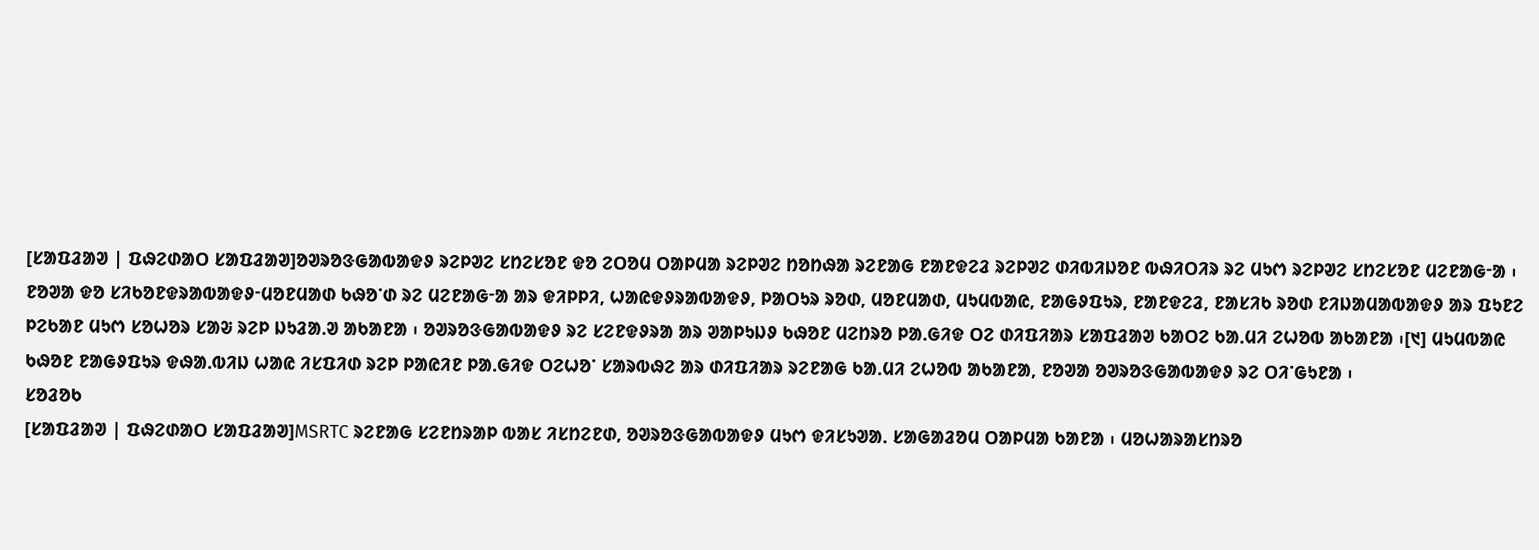[ᱥᱟᱯᱲᱟᱣ | ᱯᱷᱮᱰᱟᱛ ᱥᱟᱯᱲᱟᱣ]ᱚᱣᱨᱚᱝᱜᱟᱵᱟᱫᱽ ᱨᱮᱞᱣᱮ ᱥᱴᱮᱥᱚᱱ ᱫᱚ ᱮᱛᱚᱢ ᱛᱟᱞᱢᱟ ᱨᱮᱞᱣᱮ ᱴᱚᱴᱷᱟ ᱨᱮᱱᱟᱜ ᱱᱟᱱᱫᱮᱲ ᱨᱮᱞᱣᱮ ᱰᱤᱵᱤᱡᱚᱱ ᱵᱷᱤᱛᱤᱨ ᱨᱮ ᱢᱩᱬ ᱨᱮᱞᱣᱮ ᱥᱴᱮᱥᱚᱱ ᱢᱮᱱᱟᱜᱼᱟ ᱾ ᱱᱚᱣᱟ ᱫᱚ ᱥᱤᱠᱚᱱᱫᱨᱟᱵᱟᱫᱽᱼᱢᱚᱱᱢᱟᱰ ᱠᱷᱚᱸᱰ ᱨᱮ ᱢᱮᱱᱟᱜᱼᱟ ᱟᱨ ᱫᱤᱞᱞᱤ, ᱦᱟᱭᱫᱽᱨᱟᱵᱟᱫᱽ, ᱞᱟᱛᱩᱨ ᱨᱚᱰ, ᱢᱚᱱᱢᱟᱰ, ᱢᱩᱢᱵᱟᱭ, ᱱᱟᱜᱽᱯᱩᱨ, ᱱᱟᱱᱫᱮᱲ, ᱱᱟᱥᱤᱠ ᱨᱚᱰ ᱱᱤᱡᱟᱢᱟᱵᱟᱫᱽ ᱟᱨ ᱯᱩᱱᱮ ᱞᱮᱠᱟᱱ ᱢᱩᱬ ᱥᱚᱦᱚᱨ ᱥᱟᱶ ᱨᱮᱞ ᱡᱩᱲᱟᱹᱣ ᱟᱠᱟᱱᱟ ᱾ ᱚᱣᱨᱚᱝᱜᱟᱵᱟᱫᱽ ᱨᱮ ᱥᱮᱱᱫᱽᱨᱟ ᱟᱨ ᱣᱟᱞᱩᱡᱽ ᱠᱷᱚᱱ ᱢᱮᱴᱨᱚ ᱞᱟᱹᱜᱤᱫ ᱛᱮ ᱰᱤᱯᱤᱟᱨ ᱥᱟᱯᱲᱟᱣ ᱠᱟᱛᱮ ᱠᱟᱹᱢᱤ ᱮᱦᱚᱵ ᱟᱠᱟᱱᱟ ᱾[᱑] ᱢᱩᱢᱵᱟᱭ ᱠᱷᱚᱱ ᱱᱟᱜᱽᱯᱩᱨ ᱫᱷᱟᱹᱵᱤᱡ ᱦᱟᱭ ᱤᱥᱯᱤᱰ ᱨᱮᱞ ᱞᱟᱭᱤᱱ ᱞᱟᱹᱜᱤᱫ ᱛᱮᱦᱚᱸ ᱥᱟᱨᱵᱷᱮ ᱟᱨ ᱰᱤᱯᱤᱟᱨ ᱨᱮᱱᱟᱜ ᱠᱟᱹᱢᱤ ᱮᱦᱚᱵ ᱟᱠᱟᱱᱟ, ᱱᱚᱣᱟ ᱚᱣᱨᱚᱝᱜᱟᱵᱟᱫᱽ ᱨᱮ ᱛᱤᱸᱜᱩᱱᱟ ᱾
ᱥᱚᱲᱚᱠ
[ᱥᱟᱯᱲᱟᱣ | ᱯᱷᱮᱰᱟᱛ ᱥᱟᱯᱲᱟᱣ]MSRTC ᱨᱮᱱᱟᱜ ᱥᱮᱱᱴᱨᱟᱞ ᱵᱟᱥ ᱤᱥᱴᱮᱱᱰ, ᱚᱣᱨᱚᱝᱜᱟᱵᱟᱫᱽ ᱢᱩᱬ ᱫᱤᱥᱩᱣᱟᱹ ᱥᱟᱜᱟᱲᱚᱢ ᱛᱟᱞᱢᱟ ᱠᱟᱱᱟ ᱾ ᱢᱚᱦᱟᱨᱟᱥᱴᱨᱚ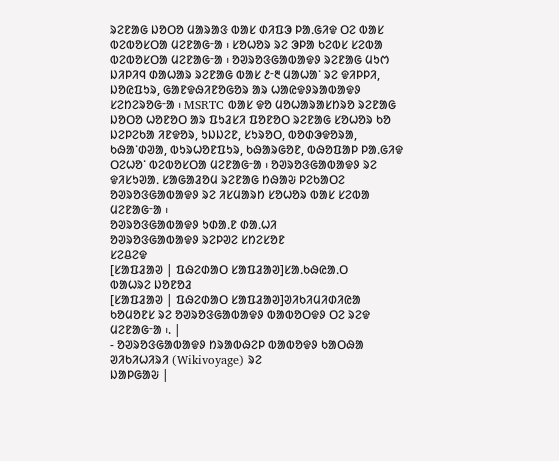ᱨᱮᱱᱟᱜ ᱡᱚᱛᱚ ᱢᱟᱨᱟᱝ ᱵᱟᱥ ᱰᱤᱯᱳ ᱞᱟᱹᱜᱤᱫ ᱛᱮ ᱵᱟᱥ ᱵᱮᱵᱚᱥᱛᱟ ᱢᱮᱱᱟᱜᱼᱟ ᱾ ᱥᱚᱦᱚᱨ ᱨᱮ ᱳᱞᱟ ᱠᱮᱵᱥ ᱥᱮᱵᱟ ᱵᱮᱵᱚᱥᱛᱟ ᱢᱮᱱᱟᱜᱼᱟ ᱾ ᱚᱣᱨᱚᱝᱜᱟᱵᱟᱫᱽ ᱨᱮᱱᱟᱜ ᱢᱩᱬ ᱡᱤᱞᱤᱧ ᱰᱟᱦᱟᱨ ᱨᱮᱱᱟᱜ ᱵᱟᱥ ᱒ᱼ᱓ ᱢᱟᱦᱟᱸ ᱨᱮ ᱫᱤᱞᱞᱤ, ᱡᱚᱭᱯᱩᱨ, ᱜᱟᱱᱫᱷᱤᱱᱚᱜᱚᱨ ᱟᱨ ᱦᱟᱭᱫᱽᱨᱟᱵᱟᱫᱽ ᱥᱮᱴᱮᱨᱚᱜᱼᱟ ᱾ MSRTC ᱵᱟᱥ ᱫᱚ ᱢᱚᱦᱟᱨᱟᱥᱴᱨᱚ ᱨᱮᱱᱟᱜ ᱡᱚᱛᱚ ᱦᱚᱱᱚᱛ ᱟᱨ ᱯᱩᱲᱥᱤ ᱯᱚᱱᱚᱛ ᱨᱮᱱᱟᱜ ᱥᱚᱦᱚᱨ ᱠᱚ ᱡᱮᱞᱮᱠᱟ ᱤᱱᱫᱚᱨ, ᱩᱡᱡᱮᱱ, ᱥᱩᱨᱚᱛ, ᱵᱚᱰᱳᱫᱚᱨᱟ, ᱠᱷᱟᱸᱰᱣᱟ, ᱵᱩᱨᱦᱚᱱᱯᱩᱨ, ᱠᱷᱟᱨᱜᱚᱱ, ᱵᱷᱚᱯᱟᱞ ᱞᱟᱹᱜᱤᱫ ᱛᱮᱦᱚᱸ ᱵᱮᱵᱚᱥᱛᱟ ᱢᱮᱱᱟᱜᱼᱟ ᱾ ᱚᱣᱨᱚᱝᱜᱟᱵᱟᱫᱽ ᱨᱮ ᱫᱤᱥᱩᱣᱟᱹ ᱥᱟᱜᱟᱲᱚᱢ ᱨᱮᱱᱟᱜ ᱴᱷᱟᱶ ᱞᱮᱠᱟᱛᱮ ᱚᱣᱨᱚᱝᱜᱟᱵᱟᱫᱽ ᱨᱮ ᱤᱥᱢᱟᱨᱴ ᱥᱚᱦᱚᱨ ᱵᱟᱥ ᱥᱮᱵᱟ ᱢᱮᱱᱟᱜᱼᱟ ᱾
ᱚᱣᱨᱚᱝᱜᱟᱵᱟᱫᱽ ᱩᱰᱟᱹᱱ ᱰᱟᱹᱦᱤ
ᱚᱣᱨᱚᱝᱜᱟᱵᱟᱫᱽ ᱨᱮᱞᱣᱮ ᱥᱴᱮᱥᱚᱱ
ᱥᱮᱪᱮᱫ
[ᱥᱟᱯᱲᱟᱣ | ᱯᱷᱮᱰᱟᱛ ᱥᱟᱯᱲᱟᱣ]ᱥᱟᱹᱠᱷᱭᱟᱹᱛ
ᱵᱟᱦᱨᱮ ᱡᱚᱱᱚᱲ
[ᱥᱟᱯᱲᱟᱣ | ᱯᱷᱮᱰᱟᱛ ᱥᱟᱯᱲᱟᱣ]ᱣᱤᱠᱤᱢᱤᱰᱤᱭᱟ ᱠᱚᱢᱚᱱᱥ ᱨᱮ ᱚᱣᱨᱚᱝᱜᱟᱵᱟᱫᱽ ᱵᱟᱵᱚᱛᱫᱽ ᱛᱮ ᱨᱮᱫ ᱢᱮᱱᱟᱜᱼᱟ ᱾. |
- ᱚᱣᱨᱚᱝᱜᱟᱵᱟᱫᱽ ᱴᱨᱟᱵᱷᱮᱞ ᱵᱟᱵᱚᱫᱽ ᱠᱟᱛᱷᱟ ᱣᱤᱠᱤᱦᱤᱨᱤ (Wikivoyage) ᱨᱮ
ᱡᱟᱞᱜᱟᱶ |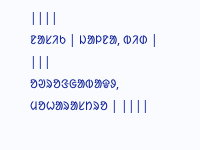||||
ᱱᱟᱥᱤᱠ | ᱡᱟᱞᱱᱟ, ᱵᱤᱰ | |||
ᱚᱣᱨᱚᱝᱜᱟᱵᱟᱫᱽ, ᱢᱚᱦᱟᱨᱟᱥᱴᱨᱚ | ||||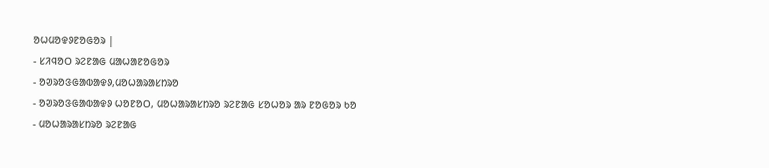ᱚᱦᱢᱚᱫᱽᱱᱚᱜᱚᱨ |
- ᱥᱤᱧᱚᱛ ᱨᱮᱱᱟᱜ ᱢᱟᱦᱟᱱᱚᱜᱚᱨ
- ᱚᱣᱨᱚᱝᱜᱟᱵᱟᱫᱽ,ᱢᱚᱦᱟᱨᱟᱥᱴᱨᱚ
- ᱚᱣᱨᱚᱝᱜᱟᱵᱟᱫᱽ ᱦᱚᱱᱚᱛ, ᱢᱚᱦᱟᱨᱟᱥᱴᱨᱚ ᱨᱮᱱᱟᱜ ᱥᱚᱦᱚᱨ ᱟᱨ ᱱᱚᱜᱚᱨ ᱠᱚ
- ᱢᱚᱦᱟᱨᱟᱥᱴᱨᱚ ᱨᱮᱱᱟᱜ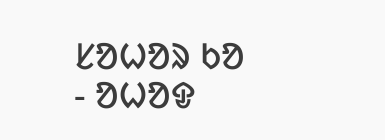ᱥᱚᱦᱚᱨ ᱠᱚ
- ᱚᱦᱚᱫ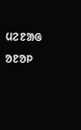ᱢᱮᱱᱟᱜ ᱚᱱᱚᱞ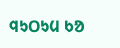ᱧᱩᱛᱩᱢ ᱠᱚ